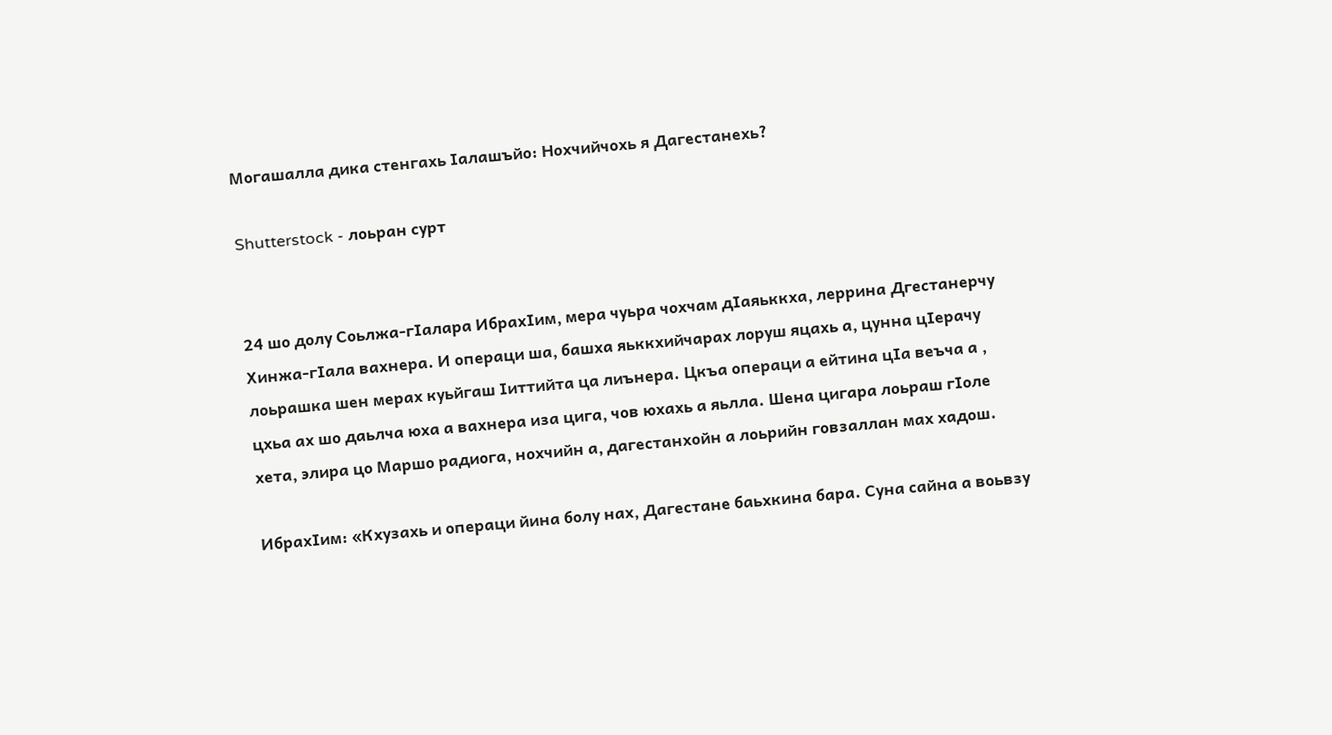Могашалла дика стенгахь Iалашъйо: Нохчийчохь я Дагестанехь?

Shutterstock - лоьран сурт


24 шо долу Соьлжа-гIалара ИбрахIим, мера чуьра чохчам дIаяьккха, леррина Дгестанерчу Хинжа-гIала вахнера. И операци ша, башха яьккхийчарах лоруш яцахь а, цунна цIерачу лоьрашка шен мерах куьйгаш Iиттийта ца лиънера. Цкъа операци а ейтина цIа веъча а , цхьа ах шо даьлча юха а вахнера иза цига, чов юхахь а яьлла. Шена цигара лоьраш гIоле хета, элира цо Маршо радиога, нохчийн а, дагестанхойн а лоьрийн говзаллан мах хадош.

ИбрахIим: «Кхузахь и операци йина болу нах, Дагестане баьхкина бара. Суна сайна а воьвзу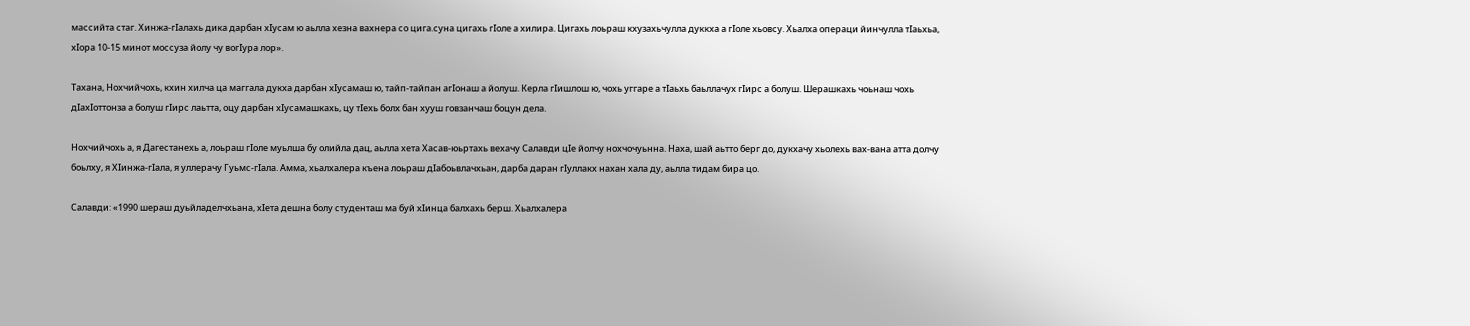массийта стаг. Хинжа-гIалахь дика дарбан хIусам ю аьлла хезна вахнера со цига.суна цигахь гIоле а хилира. Цигахь лоьраш кхузахьчулла дуккха а гIоле хьовсу. Хьалха операци йинчулла тIаьхьа, хIора 10-15 минот моссуза йолу чу вогIура лор».

Тахана, Нохчийчохь, кхин хилча ца маггала дукха дарбан хIусамаш ю, тайп-тайпан агIонаш а йолуш. Керла гIишлош ю, чохь уггаре а тIаьхь баьллачух гIирс а болуш. Шерашкахь чоьнаш чохь дIахIоттонза а болуш гIирс лаьтта, оцу дарбан хIусамашкахь, цу тIехь болх бан хууш говзанчаш боцун дела.

Нохчийчохь а, я Дагестанехь а, лоьраш гIоле муьлша бу олийла дац, аьлла хета Хасав-юьртахь вехачу Салавди цIе йолчу нохчочуьнна. Наха, шай аьтто берг до, дукхачу хьолехь вах-вана атта долчу боьлху, я ХIинжа-гIала, я уллерачу Гуьмс-гIала. Амма, хьалхалера къена лоьраш дIабоьвлачхьан, дарба даран гIуллакх нахан хала ду, аьлла тидам бира цо.

Салавди: «1990 шераш дуьйладелчхьана, хIета дешна болу студенташ ма буй хIинца балхахь берш. Хьалхалера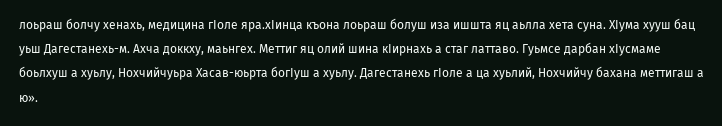лоьраш болчу хенахь, медицина гIоле яра.хIинца къона лоьраш болуш иза ишшта яц аьлла хета суна. ХIума хууш бац уьш Дагестанехь-м. Ахча доккху, маьнгех. Меттиг яц олий шина кIирнахь а стаг латтаво. Гуьмсе дарбан хIусмаме боьлхуш а хуьлу, Нохчийчуьра Хасав-юьрта богIуш а хуьлу. Дагестанехь гIоле а ца хуьлий, Нохчийчу бахана меттигаш а ю».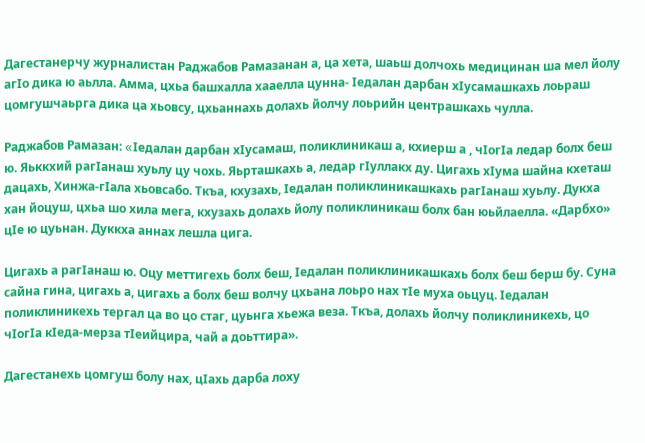Дагестанерчу журналистан Раджабов Рамазанан а, ца хета, шаьш долчохь медицинан ша мел йолу агIо дика ю аьлла. Амма, цхьа башхалла хааелла цунна- Iедалан дарбан хIусамашкахь лоьраш цомгушчаьрга дика ца хьовсу, цхьаннахь долахь йолчу лоьрийн центрашкахь чулла.

Раджабов Рамазан: «Iедалан дарбан хIусамаш, поликлиникаш а, кхиерш а , чIогIа ледар болх беш ю. Яьккхий рагIанаш хуьлу цу чохь. Яьрташкахь а, ледар гIуллакх ду. Цигахь хIума шайна кхеташ дацахь, Хинжа-гIала хьовсабо. Ткъа, кхузахь, Iедалан поликлиникашкахь рагIанаш хуьлу. Дукха хан йоцуш, цхьа шо хила мега, кхузахь долахь йолу поликлиникаш болх бан юьйлаелла. «Дарбхо» цIе ю цуьнан. Дуккха аннах лешла цига.

Цигахь а рагIанаш ю. Оцу меттигехь болх беш, Iедалан поликлиникашкахь болх беш берш бу. Суна сайна гина, цигахь а, цигахь а болх беш волчу цхьана лоьро нах тIе муха оьцуц. Iедалан поликлиникехь тергал ца во цо стаг, цуьнга хьежа веза. Ткъа, долахь йолчу поликлиникехь, цо чIогIа кIеда-мерза тIеийцира, чай а доьттира».

Дагестанехь цомгуш болу нах, цIахь дарба лоху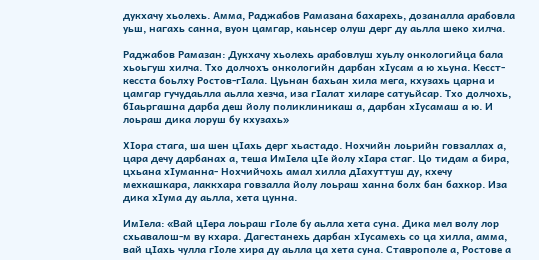дукхачу хьолехь. Амма, Раджабов Рамазана бахарехь, дозаналла арабовла уьш, нагахь санна, вуон цамгар, каьнсер олуш дерг ду аьлла шеко хилча.

Раджабов Рамазан: Дукхачу хьолехь арабовлуш хуьлу онкологийца бала хьоьгуш хилча. Тхо долчохъ онкологийн дарбан хIусам а ю хьуна. Кесст-кесста боьлху Ростов-гIала. Цуьнан бахьан хила мега, кхузахь царна и цамгар гучудаьлла аьлла хезча, иза гIалат хиларе сатуьйсар. Тхо долчохь, бIаьргашна дарба деш йолу поликлиникаш а, дарбан хIусамаш а ю. И лоьраш дика лоруш бу кхузахь»

ХIора стага, ша шен цIахь дерг хьастадо. Нохчийн лоьрийн говзаллах а, цара дечу дарбанах а, теша ИмIела цIе йолу хIара стаг. Цо тидам а бира, цхьана хIуманна- Нохчийчохь амал хилла дIахуттуш ду, кхечу мехкашкара, лаккхара говзалла йолу лоьраш ханна болх бан бахкор. Иза дика хIума ду аьлла, хета цунна.

ИмIела: «Вай цIера лоьраш гIоле бу аьлла хета суна. Дика мел волу лор схьавалош-м ву кхара. Дагестанехь дарбан хIусамехь со ца хилла, амма, вай цIахь чулла гIоле хира ду аьлла ца хета суна. Ставрополе а, Ростове а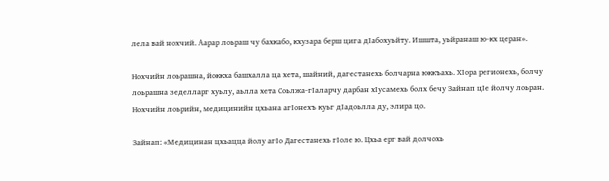лела вай нохчий. Аарар лоьраш чу бахкабо, кхузара берш цига дIабохуьйту. Ишшта, уьйранаш ю-кх церан».

Нохчийн лоьрашна, йоккха башхалла ца хета, шайний, дагестанехь болчарна юккъахь. ХIора регионехь, болчу лоьрашна зеделларг хуьлу, аьлла хета Соьлжа-гIаларчу дарбан хIусамехь болх бечу Зайнап цIе йолчу лоьран. Нохчийн лоьрийн, медицинийн цхьана агIонехъ куьг дIадоьлла ду, элира цо.

Зайнап: «Медицинан цхьацца йолу агIо Дагестанехь гIоле ю. Цхьа ерг вай долчохь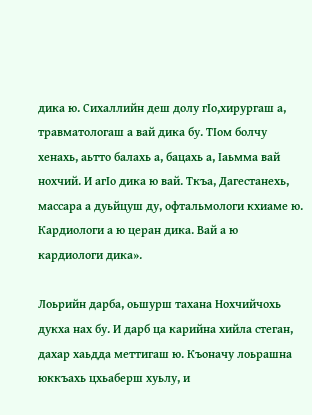дика ю. Сихаллийн деш долу гIо,хирургаш а, травматологаш а вай дика бу. ТIом болчу хенахь, аьтто балахь а, бацахь а, Iаьмма вай нохчий. И агIо дика ю вай. Ткъа, Дагестанехь, массара а дуьйцуш ду, офтальмологи кхиаме ю. Кардиологи а ю церан дика. Вай а ю кардиологи дика».

Лоьрийн дарба, оьшурш тахана Нохчийчохь дукха нах бу. И дарб ца карийна хийла стеган, дахар хаьдда меттигаш ю. Къоначу лоьрашна юккъахь цхьаберш хуьлу, и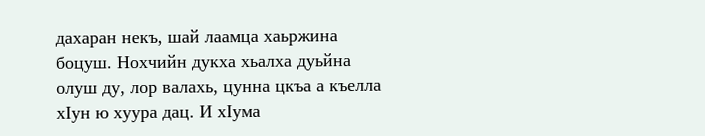дахаран некъ, шай лаамца хаьржина боцуш. Нохчийн дукха хьалха дуьйна олуш ду, лор валахь, цунна цкъа а къелла хIун ю хуура дац. И хIума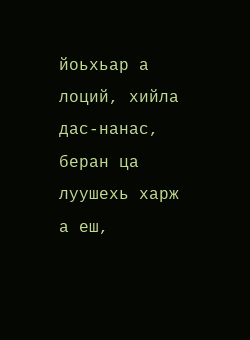йоьхьар а лоций, хийла дас-нанас, беран ца луушехь харж а еш,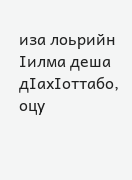иза лоьрийн Iилма деша дIахIоттабо, оцу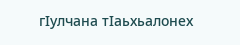гIулчана тIаьхьалонех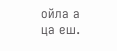ойла а ца еш.